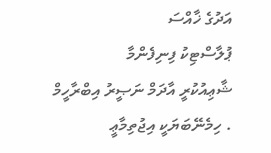އަދުގެ ޚާއްސަ
ޕުލާސްޓިކު ފިނިފެންމާ
ޝާޢިއުކުރީ އާދަމް ނަޞީރު އިބްރާހީމް . ހިމެނޭބަޔަކީ އިޖުތިމާޢީ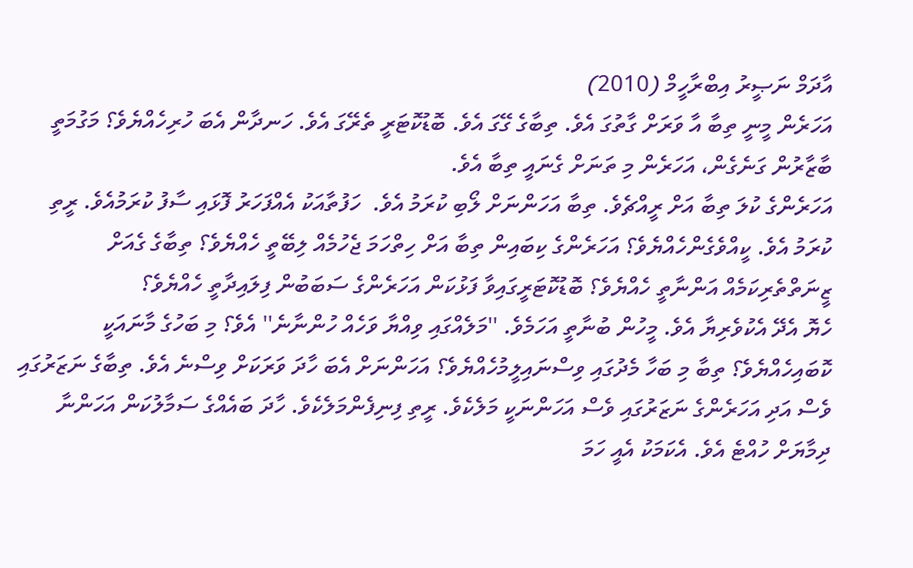އާދަމް ނަޞީރު އިބްރާހީމް (2010)
އަހަރެން މީނީ ތިބާ އާ ވަރަށް ގާތުގަ އެވެ. ތިބާގެ ގޭގަ އެވެ. ބޮޑުކޮޓަރީ ތެރޭގަ އެވެ. ހަނދާން އެބަ ހުރިހެއްޔެވެ؟ މަގުމަތީ ބާޒާރުން ގަނެގެން، އަހަރެން މި ތަނަށް ގެނައީ ތިބާ އެވެ.
އަހަރެންގެ ކުލަ ތިބާ އަށް ރީއްޗެވެ. ތިބާ އަހަންނަށް ލޯބި ކުރަމު އެވެ.  ހަފުތާއަކު އެއްފަހަރު ފޮޅައި ސާފު ކުރަމުއެވެ. ރީތި ކުރަމު އެވެ. ކީއްވެގެންހެއްޔެވެ؟ އަހަރެންގެ ކިބައިން ތިބާ އަށް ހިތްހަމަ ޖެހުމެއް ލިބޭތީ ހެއްޔެވެ؟ ތިބާގެ ގެއަށް ޒީނަތްތެރިކަމެއް އަންނާތީ ހެއްޔެވެ؟ ބޮޑުކޮޓަރީގައިވާ ފަޅުކަން އަހަރެންގެ ސަބަބުން ފިލައިދާތީ ހެއްޔެވެ؟
ހެޔޮ އެދޭ އެކުވެރިޔާ އެވެ. މީހުން ބުނާތީ އަހަމެވެ. ''މަލެއްގައި ވިއްޔާ ވަހެއް ހުންނާނެ'' އެވެ؟ މި ބަހުގެ މާނައަކީ ކޮބައިހެއްޔެވެ؟ ތިބާ މި ބަހާ މެދުގައި ވިސްނައިލީމުހެއްޔެވެ؟ އަހަންނަށް އެބަ ހާދަ ވަރަކަށް ވިސްނެ އެވެ. ތިބާގެ ނަޒަރުގައި ވެސް އަދި އަހަރެންގެ ނަޒަރުގައި ވެސް އަހަންނަކީ މަލެކެވެ. ރީތި ފިނިފެންމަލެކެވެ. ހާދަ ބައެއްގެ ސަމާލުކަން އަހަންނާ ދިމާޔަށް ހުއްޓެ އެވެ. އެކަމަކު އެއީ ހަމަ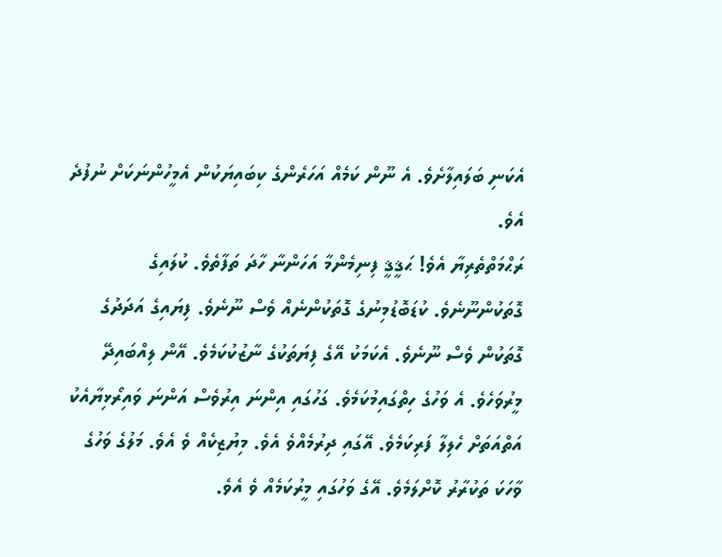އެކަނި ބަލައިލާށެވެ. އެ ނޫން ކަމެއް އަހަރެންގެ ކިބައިޔަކުން އެމީހުންނަކަށް ނުފުދެ އެވެ.
ރަޙްމަތްތެރިޔާ އެވެ! ޙަޤީޤީ ފިނިމެންމާ އަހަންނާ ހާދަ ތަފާތެވެ. ކުލައިގެ ގޮތަކުންނޫނެވެ. ކުޑަބޮޑުމިނުގެ ގޮތަކުންނެއް ވެސް ނޫނެވެ. ފިޔައިގެ އަދަދުގެ ގޮތަކުން ވެސް ނޫނެވެ. އެކަމަކު އޭގެ ފިޔަތަކުގެ ނާޒުކުކަމެވެ. އޭން ލިއްބައިދޭ މީރުވަހެވެ. އެ ވަހުގެ ހިތްގައިމުކަމެވެ. ގަހުގައި އިންނަ އިރުވެސް އަންނަ ވައިރޯޅިޔާއެކު އަތްއަތަށް ހެލިލާ ފަރިކަމެވެ. އޭގައި ދިރުމެއްވެ އެވެ. މިޔުޒިކެއް ވެ އެވެ. މަލުގެ ވަހުގެ ވާހަކަ ތަކުރާރު ކޮށްލަމެވެ. އޭގެ ވަހުގައި މީރުކަމެއް ވެ އެވެ.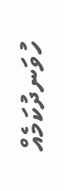ހުވަނދުކަމެއް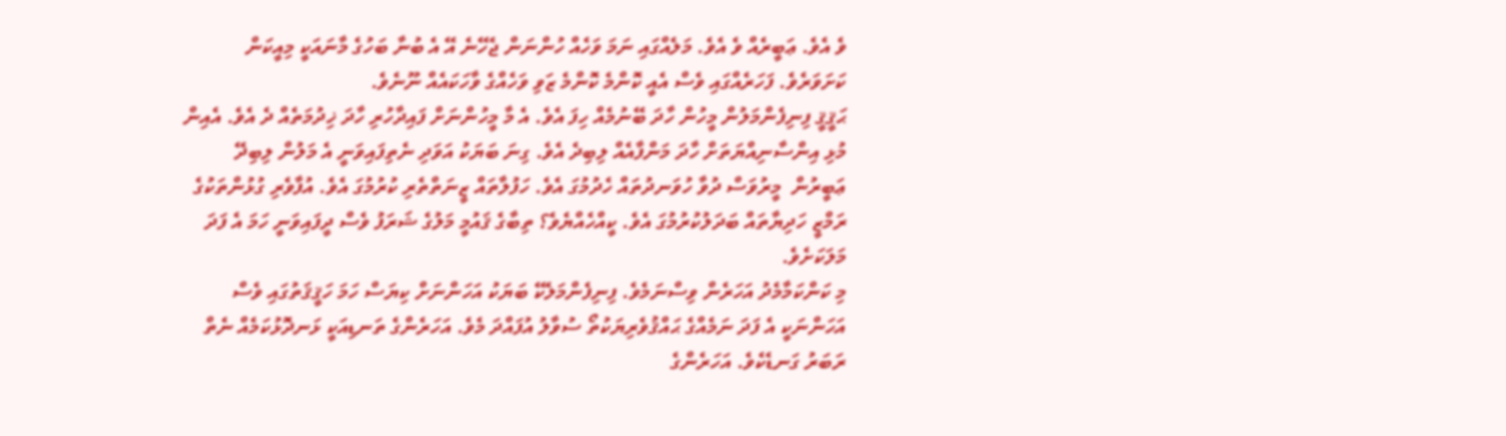ވެ އެވެ. ޢަބީރެއް ވެ އެވެ. މަލެއްގައި ނަމަ ވަހެއް ހުންނަން ޖެހޭނެ އޭ އެ ބުނާ ބަހުގެ މާނައަކީ މިއީކަން ކަށަވަރެވެ. ފަހަރެއްގައި ވެސް އެއީ ކޮންމެ ކޮންމެ ޒަވި ވަހެއްގެ ވާހަކައެއް ނޫނެވެ.
ޙަޤީޤީ ފިނިފެންމަލުން މީހުން ހާދަ ބޭނުމެއް ހިފަ އެވެ. އެ މާ މީހުންނަށް ފައިދާހުރި ހާދަ ޚިދުމަތެއް ދެ އެވެ. އެއިން މުޅި އިންސާނިއްޔަތަށް ހާދަ މަންފާއެއް ލިބިދެ އެވެ. ގިނަ ބަޔަކު އަވަދި ނެތިފައިވަނީ އެ މަލުން ލިބިދޭ ޢަބީރުން  މީރުވަސް ދުވާ ހުވަނދުތައް ހެދުމުގަ އެވެ. ހަފުލާތައް ޒީނަތްތެރި ކުރުމުގަ އެވެ. އުފާވެރި ގުޅުންތަކުގެ ރަމްޒީ ހަދިޔާތައް ބަދަލުކުރުމުގަ އެވެ. ކީއްހެއްޔެވެ؟ ތިބާގެ ޤައުމީ މަލުގެ ޝަރަފު ވެސް ދީފައިވަނީ ހަމަ އެ ފަދަ މަލަކަށެވެ.
މި ކަންކަމާމެދު އަހަރެން ވިސްނަމެވެ. ފިނިފެންމަލެކޭ ބަޔަކު އަހަންނަށް ކިޔަސް ހަމަ ހަޤީޤަތުގައި ވެސް އަހަންނަކީ އެ ފަދަ ނަމެއްގެ ޙައްޤުވެރިޔަކުތޯ ސުވާލު އުފައްދަ މެވެ. އަހަރެންގެ ތަނޑިއަކީ ޅަނދޮޅުކަމެއް ނެތް ރަބަރު ގަނޑެކެވެ. އަހަރެންގެ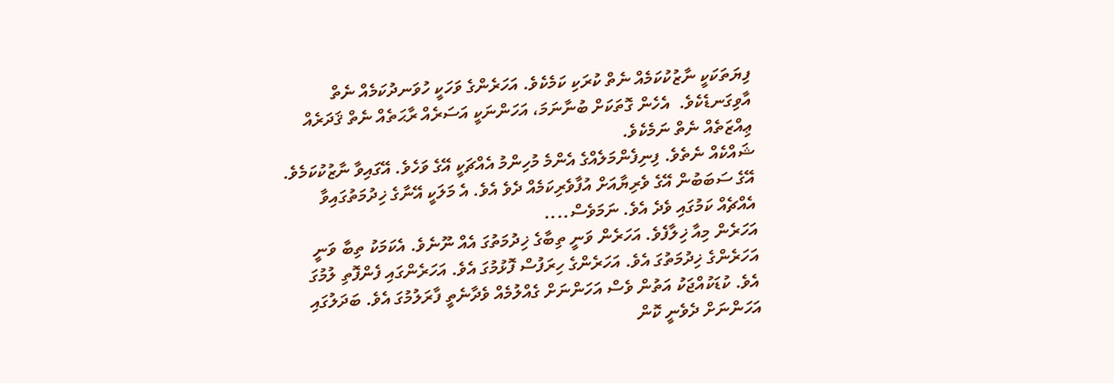ފިޔަތަކަކީ ނާޒުކުކަމެއް ނެތް ކުރަކި ކަމެކެވެ. އަހަރެންގެ ވަހަކީ ހުވަނދުކަމެއް ނެތް އާވިގަނޑެކެވެ.  އެހެން ގޮތަކަށް ބުނާނަމަ، އަހަންނަކީ އަސަރެއް ރާޙަތެއް ނެތް ޤަދަރެއް ޢިއްޒަތެއް ނެތް ނަމެކެވެ.
ޝައްކެއް ނެތެވެ. ފިނިފެންމަލެއްގެ އެންމެ މުހިންމު އެއްޗަކީ އޭގެ ވަހެވެ. އޭގައިވާ ނާޒުކުކަމެވެ. އޭގެ ސަބަބުން އޭގެ ވެރިޔާއަށް އުފާވެރިކަމެއް ދެވެ އެވެ. އެ މަލަކީ އޭނާގެ ޚިދުމަތުގައިވާ އެއްޗެއް ކަމުގައި ވެދެ އެވެ. ނަމަވެސް....
އަހަރެން މިއާ ޚިލާފެވެ. އަހަރެން ވަނީ ތިބާގެ ޚިދުމަތުގަ އެއް ނޫނެވެ. އެކަމަކު ތިބާ ވަނީ އަހަރެންގެ ޚިދުމަތުގަ އެވެ. އަހަރެންގެ ހިރަފުސް ފޮޅުމުގަ އެވެ. އަހަރެންގައި ފެންފޮތި ލުމުގަ އެވެ. ކުޑަކުއްޖަކު އަތުން ވެސް އަހަންނަށް ގެއްލުމެއް ވެދާނެތީ ފާރަލުމުގަ އެވެ. ބަދަލުގައި އަހަންނަށް ދެވެނީ ކޮން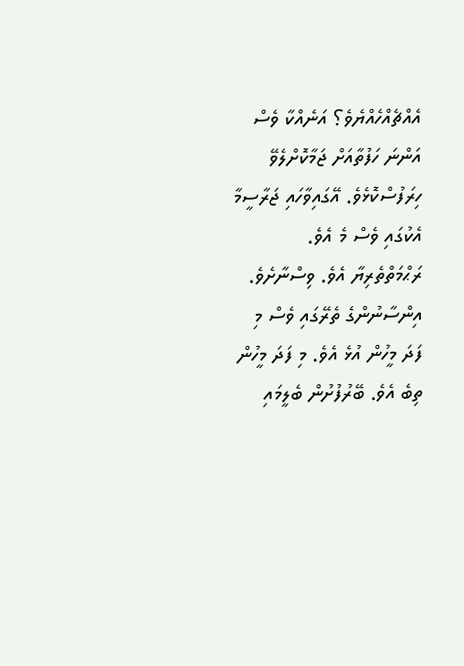އެއްޗެއްހެއްޔެވެ؟ އަނެއްކާ ވެސް އަންނަ ހަފުތާއަށް ޖަމާކޮށްލެވޭ ހިރަފުސްކޮޅެވެ. އޭގައިވާހައި ޖަރާސީމާ އެކުގައި ވެސް މެ އެވެ.
ރަޙްމަތްތެރިޔާ އެވެ. ވިސްނާށެވެ. އިންސާނުންގެ ތެރޭގައި ވެސް މި ފަދަ މީހުން އުޅެ އެވެ. މި ފަދަ މީހުން ތިބެ އެވެ. ބޭރުފުށުން ބެލީމައި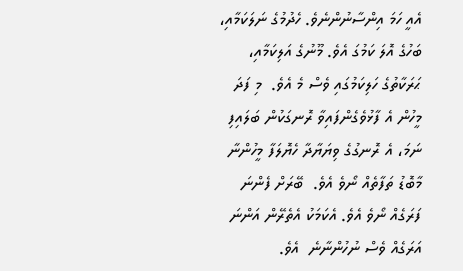އެއީ ހަމަ އިންސާނުންނެވެ. ހެދުމުގެ ނަލަކަމާއި، ބަހުގެ އޮލަ ކަމުގަ އެވެ. މޫނުގެ އަލިކަމާއި، ޙަރަކާތުގެ ހަލިކަމުގައި ވެސް މެ އެވެ.  މި ފަދަ މީހުން އެ ފާޅުވެގެންފައިވާ ރޮނގަކުން ބަލައިފި ނަމަ، އެ ރޮނގުގެ ވިޔަޔާދާ ހެޔޮލަފާ މީހުންނާ މާބޮޑު ތަފާތެއް ނޯވެ އެވެ.  ބޭރަށް ފެންނަ ފަރަގެއް ނޯވެ އެވެ. އެކަމަކު އެތެރޭން އަންނަ އަރަގެއް ވެސް ނުހުންނާނެ  އެވެ.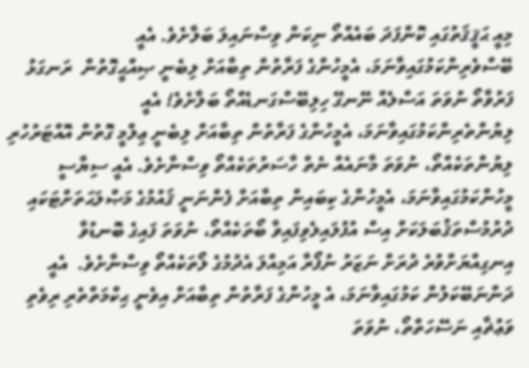މިއީ ޙަޤީޤަތުގައި ކޮންފަދަ ބައެއްތޯ ނިކަން ވިސްނައިލަ ބަލާށެވެ. އެއީ ބޭސްވެރިންކަމުގައިވާނަމަ، އެމީހުންގެ ފަރާތުން ތިބާއަށް ލިބެނީ ޞިއްޙީގޮތުން  ރަނގަޅު ފަރުވާތޯ ނުވަތަ އަސްލެއް ނޭނގޭ ހިލިބޭސްގަނޑެއްތޯ ބަލާށެވެ! އެއީ ލިޔުންތެރިންކަމުގައިވާނަމަ، އެމީހުންގެ ފަރާތުން ތިބާއަށް ލިބެނީ ޢިލްމީ ގޮތުން އޮއްޓަރުހުރި ލިޔުންތަކެއްތޯ، ނުވަތަ މާނައެއް ނެތް ހާސަރުތަކެއްތޯ ވިސްނާށެވެ. އެއީ ސިޔާސީ މީހުންކަމުގައިވާނަމަ، އެމީހުންގެ ކިބައިން ތިބާއަށް ފެންނަނީ ޤައުމުގެ މަޞްލަޙަތަށްޓަކައި ދުރުމުސްތަޤުބަލަކަށް އިސް އުފުލައިލެވިފައިވާ ބޯތަކެއްތޯ، ނުވަތަ ފައިގެ ބޮނޑުވާ އިނގިއްޔަށްވުރެ ދުރަށް ނަޒަރު ނުފޯރާ އަމިއްލަ އެދުމުގެ ލޯތަކެއްތޯ ވިސްނާށެވެ.  އެއީ ދަންނަބޭކަލުން ކަމުގައިވާނަމަ، އެ މީހުންގެ ފަރާތުން ތިބާއަށް އިވެނީ ޙިކްމަތްތެރި ރިވެތި ވަޢުޡާއި ނަސޭހަތްތޯ، ނުވަތަ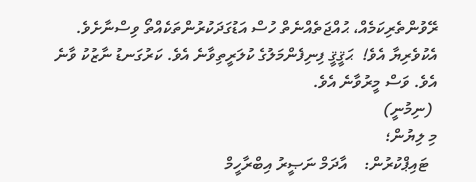ރޭވުންތެރިކަމެއް، ޙުއްޖަތެއްނެތް ހުސް އަޑުގަދަކުރުންތަކެއްތޯ ވިސްނާށެވެ.
އެކުވެރިޔާ އެވެ!  ޙަޤީޤީ ފިނިފެންމަލުގެ ކުލަރީތިވާނެ އެވެ. ކަރުގަނޑު ނާޒުކު ވާނެ އެވެ. ވަސް މީރުވާނެ އެވެ.
 (ނިމުނީ)
މި ލިޔުން؛
  ޓައިޕްކުރުން:    އާދަމް ނަޞީރު އިބްރާހީމް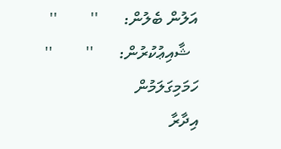އަލުން ބެލުން:      ''        ''
  ޝާއިޢުކުރުން:      ''        ''
ހަމަމިގަލަމުން
އިދާރާ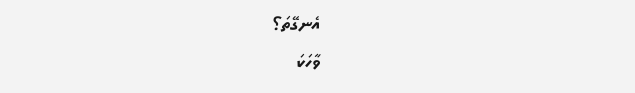އެނގޭތަ؟
ވާހަކަ